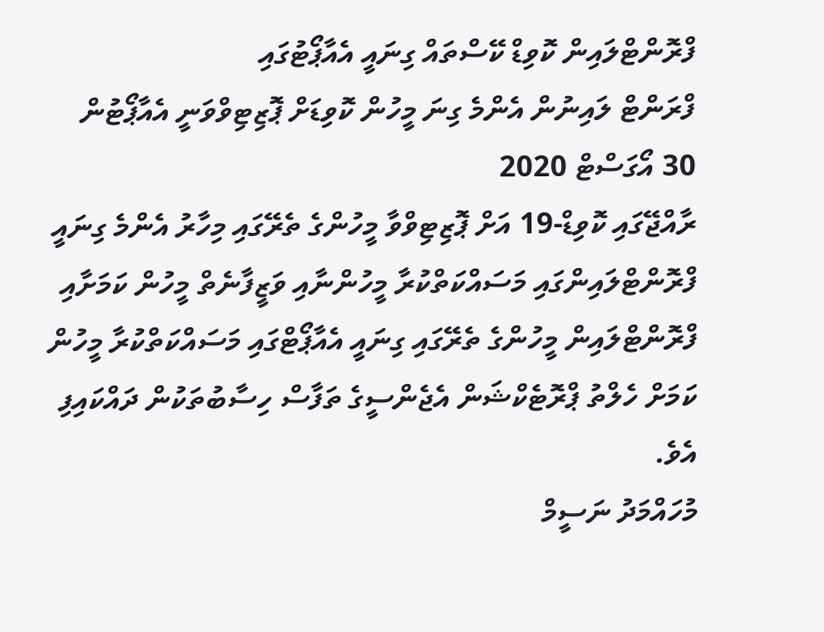ފްރޮންޓްލައިން ކޮވިޑް ކޭސްތައް ގިނައީ އެއާޕޯޓުގައި
ފްރަންޓް ލައިނުން އެންމެ ގިނަ މީހުން ކޮވިޑަށް ޕޮޒިޓިވްވަނީ އެއާޕޯޓުން
30 އޯގަސްޓް 2020
ރާއްޖޭގައި ކޮވިޑް-19 އަށް ޕޮޒިޓިވްވާ މީހުންގެ ތެރޭގައި މިހާރު އެންމެ ގިނައީ ފްރޮންޓްލައިންގައި މަސައްކަތްކުރާ މީހުންނާއި ވަޒީފާނެތް މީހުން ކަމަށާއި ފްރޮންޓްލައިން މީހުންގެ ތެރޭގައި ގިނައީ އެއާޕޯޓްގައި މަސައްކަތްކުރާ މީހުން ކަމަށް ހެލްތު ޕްރޮޓެކްޝަން އެޖެންސީގެ ތަފާސް ހިސާބުތަކުން ދައްކައިފި އެވެ.
މުހައްމަދު ނަސީމް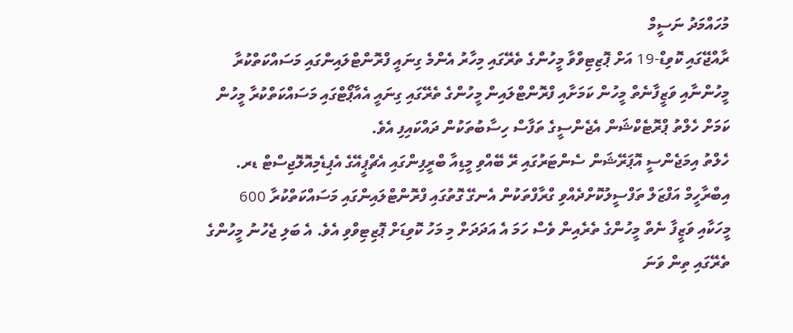މުހައްމަދު ނަސީމް
ރާއްޖޭގައި ކޮވިޑް-19 އަށް ޕޮޒިޓިވްވާ މީހުންގެ ތެރޭގައި މިހާރު އެންމެ ގިނައީ ފްރޮންޓްލައިންގައި މަސައްކަތްކުރާ މީހުންނާއި ވަޒީފާނެތް މީހުން ކަމަށާއި ފްރޮންޓްލައިން މީހުންގެ ތެރޭގައި ގިނައީ އެއާޕޯޓްގައި މަސައްކަތްކުރާ މީހުން ކަމަށް ހެލްތު ޕްރޮޓެކްޝަން އެޖެންސީގެ ތަފާސް ހިސާބުތަކުން ދައްކައިފި އެވެ.
ހެލްތު އިމަޖެންސީ އޮޕަރޭޝަން ސެންޓަރުގައި ރޭ ބޭއްވި މީޑިއާ ބްރީފިންގައި އެޗްޕީއޭގެ އެޕިޑެމިއޮލޮޖިސްޓް ޑރ. އިބްރާހީމް އަފްޒަލް ތަފްސީލުކޮށްދެއްވި ގްރާފްތަކުން އެނގޭ ގޮތުގައި ފްރޮންޓްލައިންގައި މަސައްކަތްކުރާ 600 މީހަކާއި ވަޒީފާ ނެތް މީހުންގެ ތެރެއިން ވެސް ހަމަ އެ އަދަދަށް މި މަހު ކޮވިޑަށް ޕޮޒިޓިވްވި އެވެ. އެ ބަލި ޖެހުނު މީހުންގެ ތެރޭގައި ތިން ވަނަ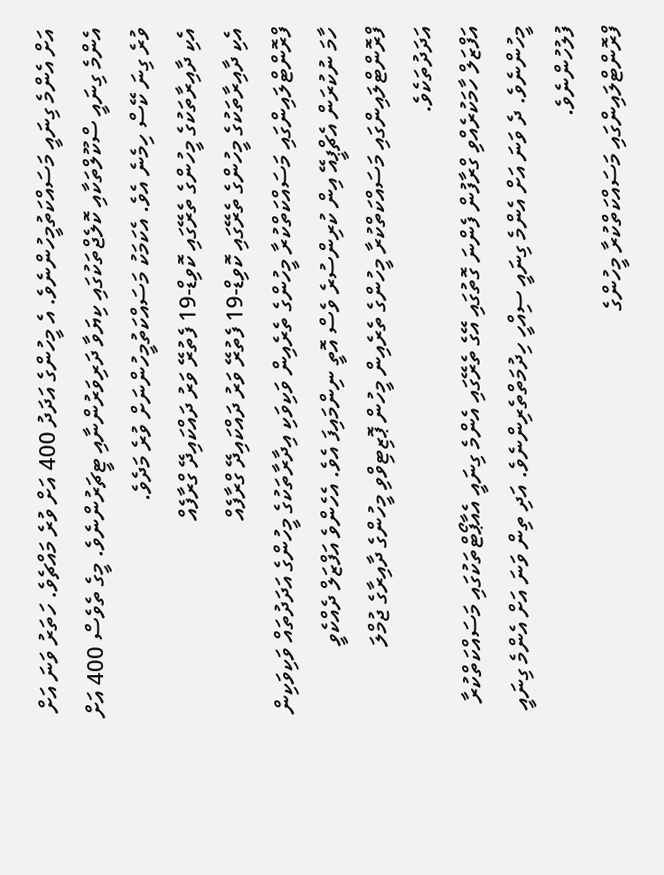އަށް އެންމެ ގިނައީ މަސައްކަތުމީހުންނެވެ. އެ މީހުންގެ އަދަދު 400 އަށް ވުރެ މައްޗެވެ. ހަތަރު ވަނަ އަށް އެންމެ ގިނައީ ސްކޫލްތަކާއި ކޮލެޖްތަކުގައި ކިޔަވާ ދަރިވަރުންނާއި ޓީޗަރުންނެވެ. މީގެ ތެވެސް 400 އަށް ވުރެ ގިނަ ކޭސް ހިމެނެ އެވެ. އެކަމަކު މަސައްކަތުމީހުންނަށް ވުރެ މަދެވެ.
އެކި ދާއިރާތަކުގެ މީހުންގެ ތެރޭގައި ކޮވިޑް-19 ފެތުރޭ ވަރު ދައްކައިދޭ ގްރާފެއް
އެކި ދާއިރާތަކުގެ މީހުންގެ ތެރޭގައި ކޮވިޑް-19 ފެތުރޭ ވަރު ދައްކައިދޭ ގްރާފެއް
ފްރޮންޓްލައިންގައި މަސައްކަތްކުރާ މީހުންގެ ތެރެއިން ވަކިވަކި އިދާރާތަކުގެ މީހުންގެ އަދަދުތައް ވަކިވަކިން ހާމަ ނުކުރަން އެޗްޕީއޭ އިން ކުރިންސުރެ ވެސް އޮތީ ނިންމައިފަ އެވެ. އެހެންވެ އަފްޒަލް ދެއްކެވީ ފްރޮންޓްލައިންގައި މަސައްކަތްކުރާ މީހުންގެ ތެރެއިން މީހުން ޕޮޒިޓިވްވި މީހުންގެ ދާއިރާގެ ޖުމްލަ އަދަދުތަކެވެ.
އަފްޒަލް ހާމަކުރެއްވި ގްރާފުން ފެންނަ ގޮތުގައި އޭގެ ތެރޭގައި އެންމެ ގިނައީ އެއާޕޯޓްތަކުގައި މަސައްކަތްކުރާ މީހުންނެވެ. ދެ ވަނަ އަށް އެންމެ ގިނައީ ސިއްހީ ހިދުމަތްތެރިންނެވެ. އަދި ތިން ވަނަ އަށް އެންމެ ގިނައީ ފުލުހުންނެވެ.
ފްރޮންޓްލައިންގައި މަސައްކަތްކުރާ މީހުންގެ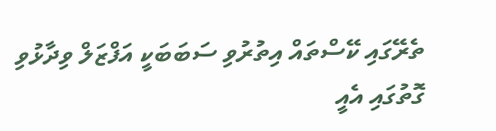ތެރޭގައި ކޭސްތައް އިތުރުވި ސަބަބަކީ އަފްޒަލް ވިދާޅުވި ގޮތުގައި އެއީ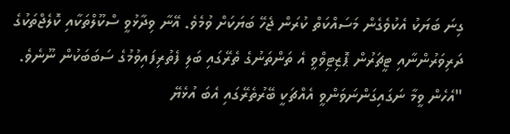ގިނަ ބަޔަކު އެކުވެގެން މަސައްކަތް ކުރަން ޖެހޭ ބަޔަކަށް ވުމެވެ. އޭނާ ވިދާޅުވީ ސްކޫލްތަކާއި ކޮލެޖްތަކުގެ ދަރިވަރުންނާއި ޓީޗަރުން ޕޮޒިޓިވްވީ އެ ތަންތަނުގެ ތެރޭގައި ބަލި ފެތުރިފައިވުމުގެ ސަބަބަކުން ނޫނެވެ.
"އެހެން ވީމާ ނަގައިގަންނަވަންވީ އެއްޗަކީ ބޭރުތެރޭގައި އެބަ އުޅެޔޭ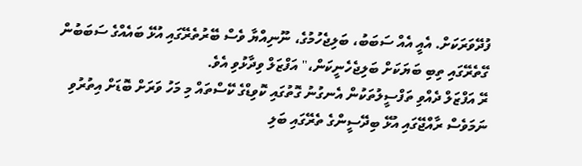ފުދޭވަރަކަށް. އެއީ އެއް ސަބަބު، ބަލިޖެހުމުގެ، ނޫނިއްޔާ ވެސް ބޭރުތެރޭގައި އުޅޭ ބައެއްގެ ސަބަބުން ގޭތެރޭގައި ތިބި ބަޔަކަށް ބަލިޖެހެނީކަން،" އަފްޒަލް ވިދާޅުވި އެވެ.
ރޭ އަފްޒަލް ދެއްވި ތަފްސީލުތަކުން އެނގުނު ގޮތުގައި ކޮވިޑްގެ ކޭސްތައް މި މަހު ވަރަށް ބޮޑަށް އިތުރުވި ނަމަވެސް ރާއްޖޭގައި އުޅޭ ބިދޭސީންގެ ތެރޭގައި ބަލި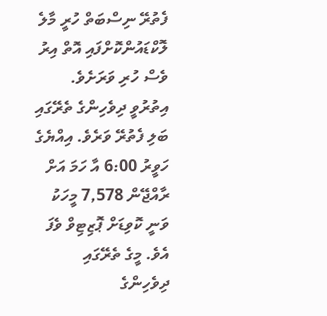ފެތުރޭ ނިސްބަތް ހުރީ މާލެ ލޮކްޑައުންކޮށްފައި އޮތް އިރު ވެސް ހުރި ވަރަށެވެ. އިތުރުވީ ދިވެހިންގެ ތެރޭގައި ބަލި ފެތުރޭ ވަރެވެ. އިއްޔެގެ ހަވީރު 6:00 އާ ހަމަ އަށް ރާއްޖޭން 7,578 މީހަކު ވަނީ ކޮވިޑަށް ޕޮޒިޓިވް ވެފަ އެވެ. މީގެ ތެރޭގައި ދިވެހިންގެ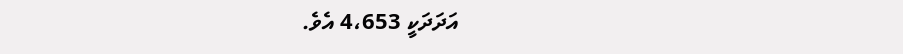އަދަދަކީ 4،653 އެވެ.